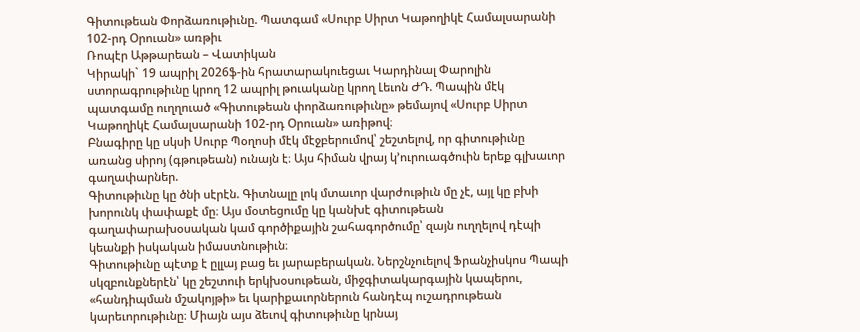Գիտութեան Փորձառութիւնը. Պատգամ «Սուրբ Սիրտ Կաթողիկէ Համալսարանի 102-րդ Օրուան» առթիւ
Ռոպէր Աթթարեան – Վատիկան
Կիրակի` 19 ապրիլ 2026ֆ-ին հրատարակուեցաւ Կարդինալ Փարոլին ստորագրութիւնը կրող 12 ապրիլ թուականը կրող Լեւոն ԺԴ. Պապին մէկ պատգամը ուղղուած «Գիտութեան փորձառութիւնը» թեմայով «Սուրբ Սիրտ Կաթողիկէ Համալսարանի 102-րդ Օրուան» առիթով։
Բնագիրը կը սկսի Սուրբ Պօղոսի մէկ մէջբերումով՝ շեշտելով, որ գիտութիւնը առանց սիրոյ (գթութեան) ունայն է։ Այս հիման վրայ կ’ուրուագծուին երեք գլխաւոր գաղափարներ.
Գիտութիւնը կը ծնի սէրէն. Գիտնալը լոկ մտաւոր վարժութիւն մը չէ, այլ կը բխի խորունկ փափաքէ մը։ Այս մօտեցումը կը կանխէ գիտութեան գաղափարախօսական կամ գործիքային շահագործումը՝ զայն ուղղելով դէպի կեանքի իսկական իմաստնութիւն։
Գիտութիւնը պէտք է ըլլայ բաց եւ յարաբերական. Ներշնչուելով Ֆրանչիսկոս Պապի սկզբունքներէն՝ կը շեշտուի երկխօսութեան, միջգիտակարգային կապերու, «հանդիպման մշակոյթի» եւ կարիքաւորներուն հանդէպ ուշադրութեան կարեւորութիւնը։ Միայն այս ձեւով գիտութիւնը կրնայ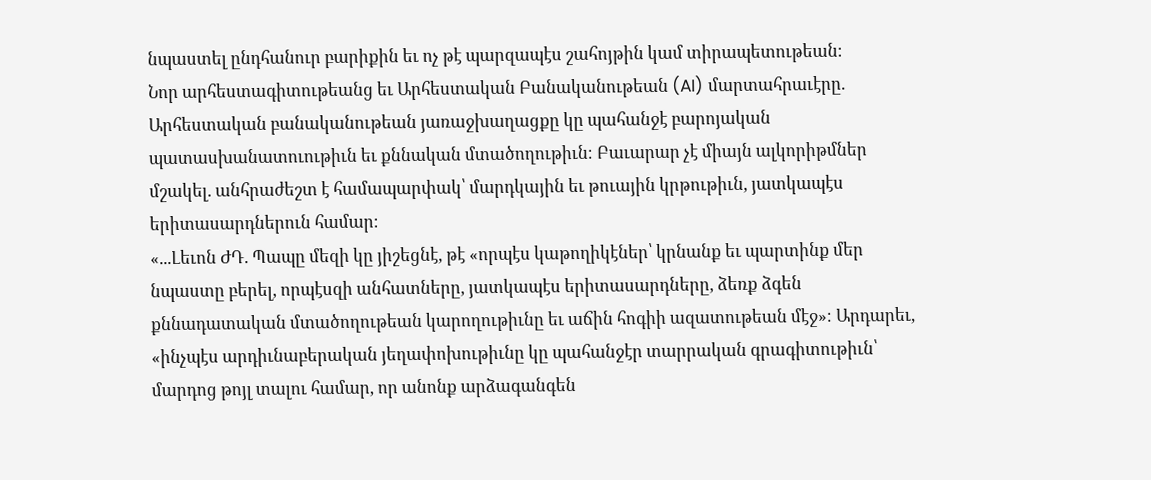նպաստել ընդհանուր բարիքին եւ ոչ թէ պարզապէս շահոյթին կամ տիրապետութեան։
Նոր արհեստագիտութեանց եւ Արհեստական Բանականութեան (AI) մարտահրաւէրը. Արհեստական բանականութեան յառաջխաղացքը կը պահանջէ բարոյական պատասխանատուութիւն եւ քննական մտածողութիւն։ Բաւարար չէ միայն ալկորիթմներ մշակել. անհրաժեշտ է համապարփակ՝ մարդկային եւ թուային կրթութիւն, յատկապէս երիտասարդներուն համար։
«...Լեւոն ԺԴ. Պապը մեզի կը յիշեցնէ, թէ «որպէս կաթողիկէներ՝ կրնանք եւ պարտինք մեր նպաստը բերել, որպէսզի անհատները, յատկապէս երիտասարդները, ձեռք ձգեն քննադատական մտածողութեան կարողութիւնը եւ աճին հոգիի ազատութեան մէջ»։ Արդարեւ, «ինչպէս արդիւնաբերական յեղափոխութիւնը կը պահանջէր տարրական գրագիտութիւն՝ մարդոց թոյլ տալու համար, որ անոնք արձագանգեն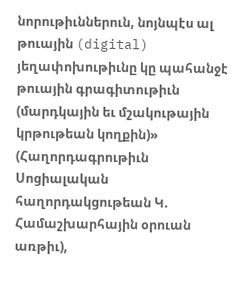նորութիւններուն, նոյնպէս ալ թուային (digital) յեղափոխութիւնը կը պահանջէ թուային գրագիտութիւն (մարդկային եւ մշակութային կրթութեան կողքին)» (Հաղորդագրութիւն Սոցիալական հաղորդակցութեան Կ. Համաշխարհային օրուան առթիւ),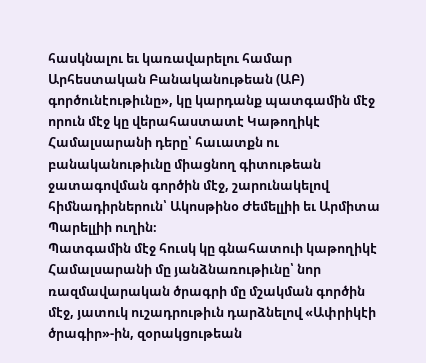հասկնալու եւ կառավարելու համար Արհեստական Բանականութեան (ԱԲ) գործունէութիւնը», կը կարդանք պատգամին մէջ որուն մէջ կը վերահաստատէ Կաթողիկէ Համալսարանի դերը՝ հաւատքն ու բանականութիւնը միացնող գիտութեան ջատագովման գործին մէջ, շարունակելով հիմնադիրներուն՝ Ակոսթինօ Ժեմելլիի եւ Արմիտա Պարելլիի ուղին։
Պատգամին մէջ հուսկ կը գնահատուի կաթողիկէ Համալսարանի մը յանձնառութիւնը՝ նոր ռազմավարական ծրագրի մը մշակման գործին մէջ, յատուկ ուշադրութիւն դարձնելով «Ափրիկէի ծրագիր»-ին, զօրակցութեան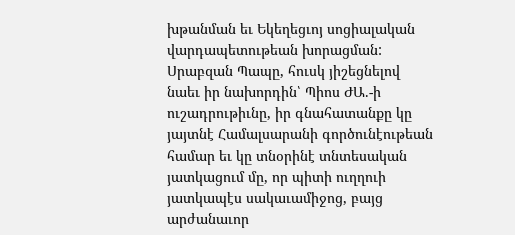խթանման եւ Եկեղեցւոյ սոցիալական վարդապետութեան խորացման:
Սրաբզան Պապը, հուսկ յիշեցնելով նաեւ իր նախորդին՝ Պիոս ԺԱ.-ի ուշադրութիւնը, իր գնահատանքը կը յայտնէ Համալսարանի գործունէութեան համար եւ կը տնօրինէ տնտեսական յատկացում մը, որ պիտի ուղղուի յատկապէս սակաւամիջոց, բայց արժանաւոր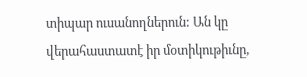տիպար ուսանողներուն: Ան կը վերահաստատէ իր մօտիկութիւնը,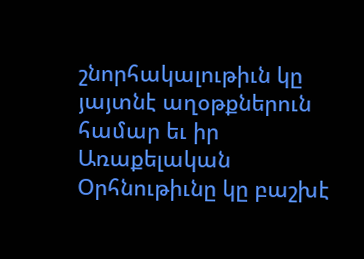շնորհակալութիւն կը յայտնէ աղօթքներուն համար եւ իր Առաքելական Օրհնութիւնը կը բաշխէ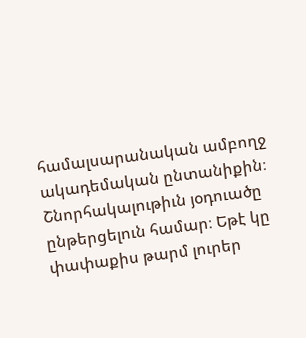համալսարանական ամբողջ ակադեմական ընտանիքին։
Շնորհակալութիւն յօդուածը ընթերցելուն համար։ Եթէ կը փափաքիս թարմ լուրեր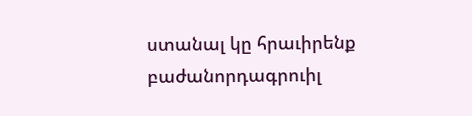ստանալ կը հրաւիրենք բաժանորդագրուիլ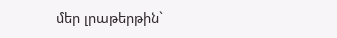մեր լրաթերթին`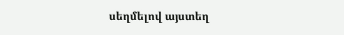սեղմելով այստեղ